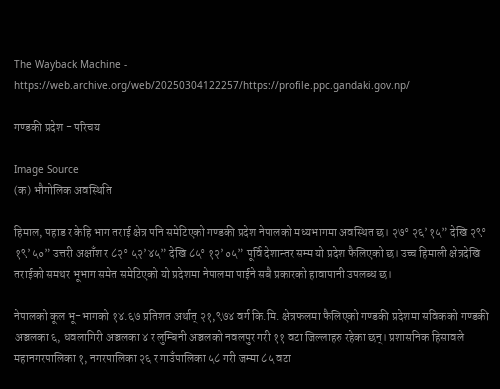The Wayback Machine - https://web.archive.org/web/20250304122257/https://profile.ppc.gandaki.gov.np/

गण्डकी प्रदेश - परिचय

Image Source
(क) भौगोलिक अवस्थिति

हिमाल, पहाड र केहि भाग तराई क्षेत्र पनि समेटिएको गण्डकी प्रदेश नेपालको मध्यभागमा अवस्थित छ। २७° २६’१५” देखि २९° १९’५०” उत्तरी अक्षाँश र ८२° ५२’४५” देखि ८५° १२’०५” पूर्वि देशान्तर सम्म यो प्रदेश फैलिएको छ। उच्च हिमाली क्षेत्रदेखि तराईको समथर भूभाग समेत समेटिएको यो प्रदेशमा नेपालमा पाईने सबै प्रकारको हावापानी उपलब्ध छ।

नेपालको कूल भू-भागको १४.६७ प्रतिशत अर्थात् २१,९७४ वर्ग कि.मि. क्षेत्रफलमा फैलिएको गण्डकी प्रदेशमा सविकको गण्डकी अञ्चलका ६, धवलागिरी अञ्चलका ४ र लुम्बिनी अञ्चलको नवलपुर गरी ११ वटा जिल्लाहरु रहेका छन्। प्रशासनिक हिसावले महानगरपालिका १, नगरपालिका २६ र गाउँपालिका ५८ गरी जम्मा ८५ वटा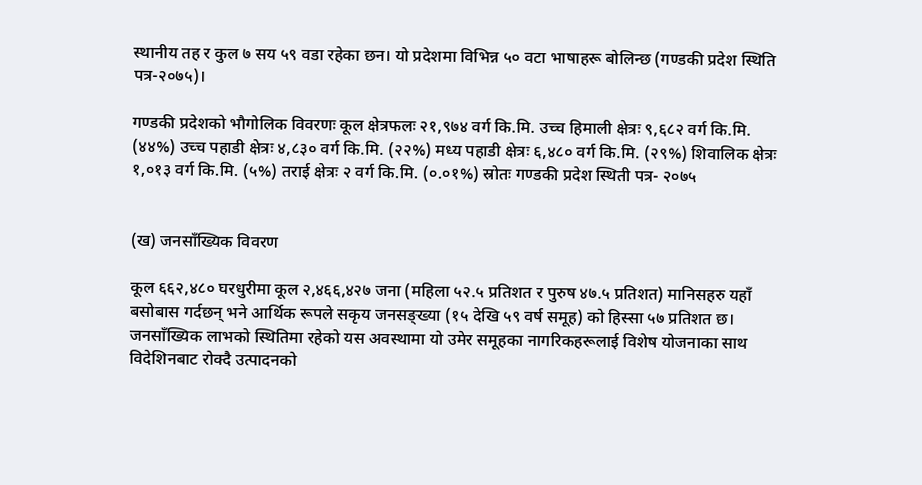स्थानीय तह र कुल ७ सय ५९ वडा रहेका छन। यो प्रदेशमा विभिन्न ५० वटा भाषाहरू बोलिन्छ (गण्डकी प्रदेश स्थिति पत्र-२०७५)।

गण्डकी प्रदेशको भौगोलिक विवरणः कूल क्षेत्रफलः २१,९७४ वर्ग कि.मि. उच्च हिमाली क्षेत्रः ९,६८२ वर्ग कि.मि. (४४%) उच्च पहाडी क्षेत्रः ४,८३० वर्ग कि.मि. (२२%) मध्य पहाडी क्षेत्रः ६,४८० वर्ग कि.मि. (२९%) शिवालिक क्षेत्रः १,०१३ वर्ग कि.मि. (५%) तराई क्षेत्रः २ वर्ग कि.मि. (०.०१%) स्रोतः गण्डकी प्रदेश स्थिती पत्र- २०७५


(ख) जनसाँख्यिक विवरण

कूल ६६२,४८० घरधुरीमा कूल २,४६६,४२७ जना (महिला ५२.५ प्रतिशत र पुरुष ४७.५ प्रतिशत) मानिसहरु यहाँ बसोबास गर्दछन् भने आर्थिक रूपले सकृय जनसङ्ख्या (१५ देखि ५९ वर्ष समूह) को हिस्सा ५७ प्रतिशत छ। जनसाँख्यिक लाभको स्थितिमा रहेको यस अवस्थामा यो उमेर समूहका नागरिकहरूलाई विशेष योजनाका साथ विदेशिनबाट रोक्दै उत्पादनको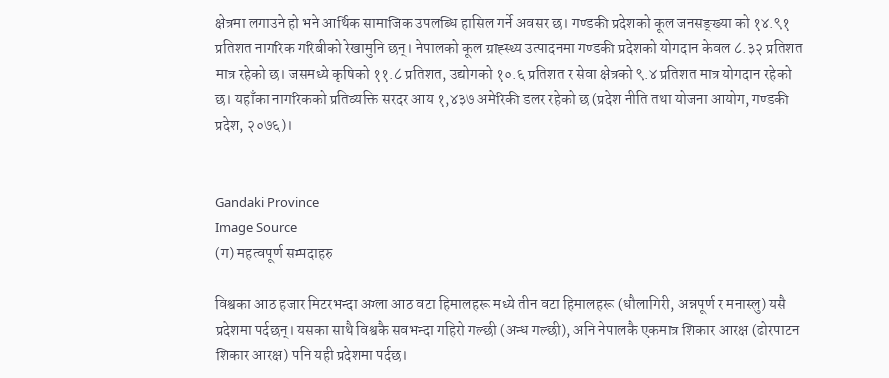क्षेत्रमा लगाउने हो भने आर्थिक सामाजिक उपलब्धि हासिल गर्ने अवसर छ। गण्डकी प्रदेशको कूल जनसङ्ख्या को १४.९१ प्रतिशत नागरिक गरिबीको रेखामुनि छन्। नेपालको कूल ग्राह्स्थ्य उत्पादनमा गण्डकी प्रदेशको योगदान केवल ८.३२ प्रतिशत मात्र रहेको छ। जसमध्ये कृषिको ११.८ प्रतिशत, उद्योगको १०.६ प्रतिशत र सेवा क्षेत्रको ९.४ प्रतिशत मात्र योगदान रहेको छ। यहाँका नागरिकको प्रतिव्यक्ति सरदर आय १,४३७ अमेरिकी डलर रहेको छ (प्रदेश नीति तथा योजना आयोग, गण्डकी प्रदेश, २०७६)।


Gandaki Province
Image Source
(ग) महत्वपूर्ण सम्पदाहरु

विश्वका आठ हजार मिटरभन्दा अग्ला आठ वटा हिमालहरू मध्ये तीन वटा हिमालहरू (धौलागिरी, अन्नपूर्ण र मनास्लु) यसै प्रदेशमा पर्दछन्। यसका साथै विश्वकै सवभन्दा गहिरो गल्छी (अन्ध गल्छी), अनि नेपालकै एकमात्र शिकार आरक्ष (ढोरपाटन शिकार आरक्ष) पनि यही प्रदेशमा पर्दछ।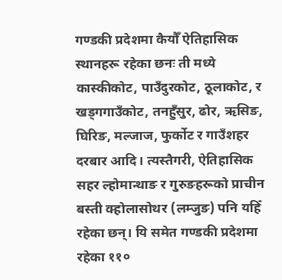गण्डकी प्रदेशमा कैयौँ ऐतिहासिक स्थानहरू रहेका छनः ती मध्ये कास्कीकोट, पाउँदुरकोट, ठूलाकोट, र खड्गगाउँकोट, तनहुँसुर, ढोर, ऋसिङ, घिरिङ, मल्जाज, फुर्कोट र गाउँशहर दरबार आदि। त्यस्तैगरी, ऐतिहासिक सहर ल्होमान्थाङ र गुरुङहरूको प्राचीन बस्ती क्होलासोथर (लम्जुङ) पनि यहिँ रहेका छन्। यि समेत गण्डकी प्रदेशमा रहेका ११०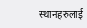स्थानहरुलाई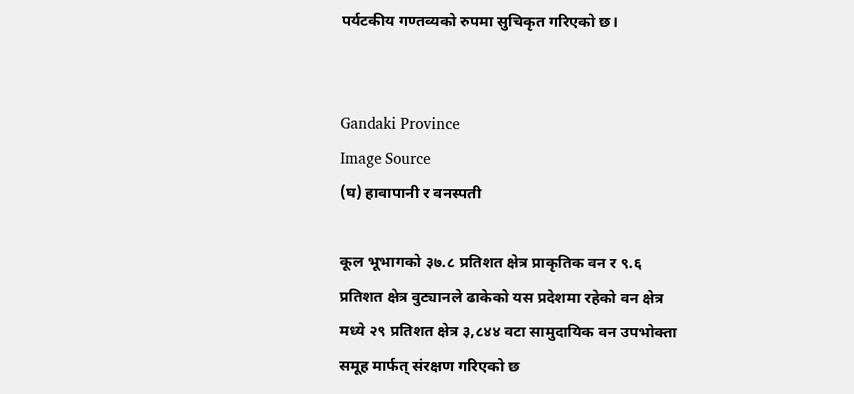पर्यटकीय गण्तव्यको रुपमा सुचिकृत गरिएको छ।


Gandaki Province
Image Source
(घ) हावापानी र वनस्पती

कूल भूभागको ३७.८ प्रतिशत क्षेत्र प्राकृतिक वन र ९.६ प्रतिशत क्षेत्र वुट्यानले ढाकेको यस प्रदेशमा रहेको वन क्षेत्र मध्ये २९ प्रतिशत क्षेत्र ३,८४४ वटा सामुदायिक वन उपभोक्ता समूह मार्फत् संरक्षण गरिएको छ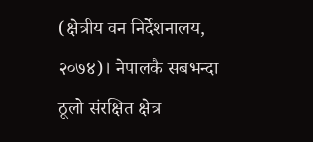(क्षेत्रीय वन निर्देशनालय, २०७४)। नेपालकै सबभन्दा ठूलो संरक्षित क्षेत्र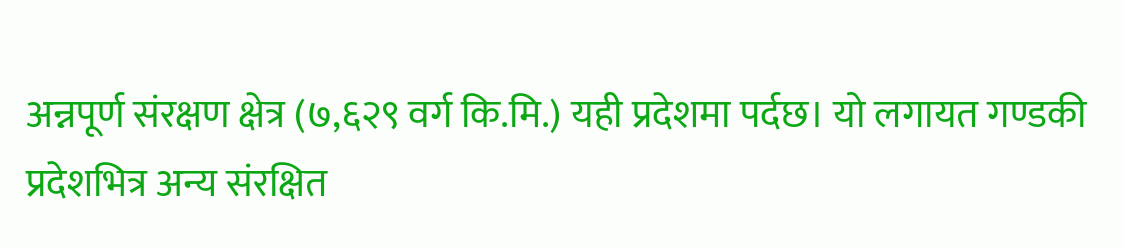अन्नपूर्ण संरक्षण क्षेत्र (७,६२९ वर्ग कि.मि.) यही प्रदेशमा पर्दछ। यो लगायत गण्डकी प्रदेशभित्र अन्य संरक्षित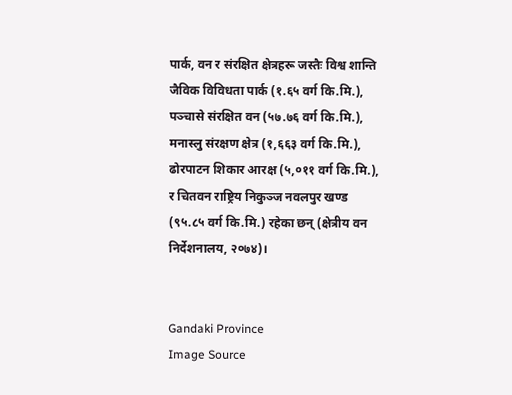पार्क, वन र संरक्षित क्षेत्रहरू जस्तैः विश्व शान्ति जैविक विविधता पार्क (१.६५ वर्ग कि.मि.), पञ्चासे संरक्षित वन (५७.७६ वर्ग कि.मि.), मनास्लु संरक्षण क्षेत्र (१,६६३ वर्ग कि.मि.), ढोरपाटन शिकार आरक्ष (५,०११ वर्ग कि.मि.), र चितवन राष्ट्रिय निकुञ्ज नवलपुर खण्ड (९५.८५ वर्ग कि.मि.) रहेका छन् (क्षेत्रीय वन निर्देशनालय, २०७४)।


Gandaki Province
Image Source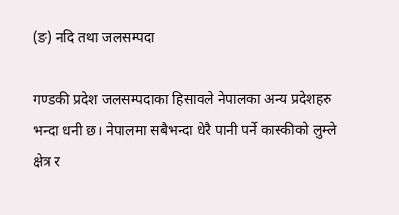(ङ) नदि तथा जलसम्पदा

गण्डकी प्रदेश जलसम्पदाका हिसावले नेपालका अन्य प्रदेशहरु भन्दा धनी छ। नेपालमा सबैभन्दा धेरै पानी पर्ने कास्कीको लुम्ले क्षेत्र र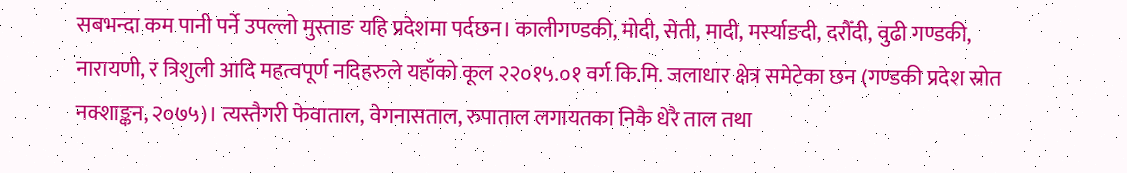सबभन्दा कम पानी पर्ने उपल्लो मुस्ताङ यहि प्रदेशमा पर्दछन। कालीगण्डकी, मोदी, सेती, मादी, मर्स्याङदी, दरौँदी, वुढी गण्डकी, नारायणी, र त्रिशुली आदि महत्वपूर्ण नदिहरुले यहाँको कूल २२०१५.०१ वर्ग कि.मि. जलाधार क्षेत्र समेटेका छन (गण्डकी प्रदेश स्रोत नक्शाङ्कन, २०७५)। त्यस्तैगरी फेवाताल, वेगनासताल, रुपाताल लगायतका निकै धेरै ताल तथा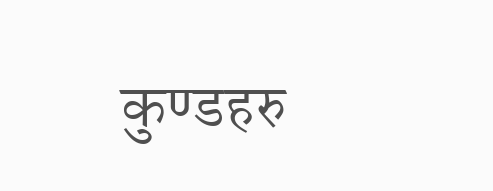कुण्डहरु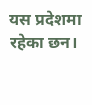यस प्रदेशमा रहेका छन।